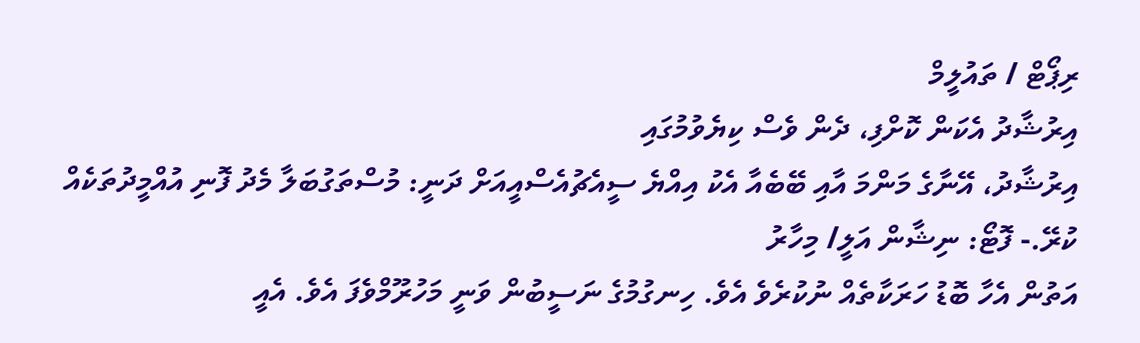ރިޕޯޓް / ތައުލީމް
އިރުޝާދު އެކަން ކޮށްފި، ދެން ވެސް ކިޔެވުމުގައި
އިރުޝާދު، އޭނާގެ މަންމަ އާއި ބޭބެއާ އެކު އިއްޔެ ސީއެޗުއެސްއީއަށް ދަނީ: މުސްތަގުބަލާ މެދު ފޮނި އުއްމީދުތަކެއް ކުރޭ.- ފޮޓޯ: ނިޝާން އަލީ/ މިހާރު
އަތުން އެހާ ބޮޑު ހަރަކާތެއް ނުކުރެވެ އެވެ. ހިނގުމުގެ ނަސީބުން ވަނީ މަހުރޫމްވެފަ އެވެ. އެއީ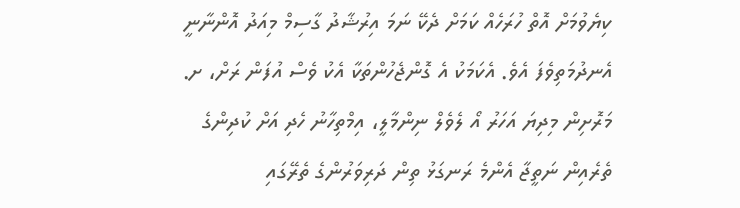ކިޔެވުމަށް އޮތް ހުރަހެއް ކަމަށް ދެކޭ ނަމަ އިރުޝާދު ގާސިމް މިއަދު އޮންނާނީ އެނދުމަތިވެފަ އެވެ. އެކަމަކު އެ ގޮންޖެހުންތަކާ އެކު ވެސް އުފަން ރަށް، ށ. މަރޮށިން މިދިޔަ އަހަރު އޯ ލެވެލް ނިންމާލީ، އިމްތިހާނު ހެދި އަށް ކުދިންގެ ތެރެއިން ނަތީޖާ އެންމެ ރަނގަޅު ތިން ދަރިވަރުންގެ ތެރޭގައި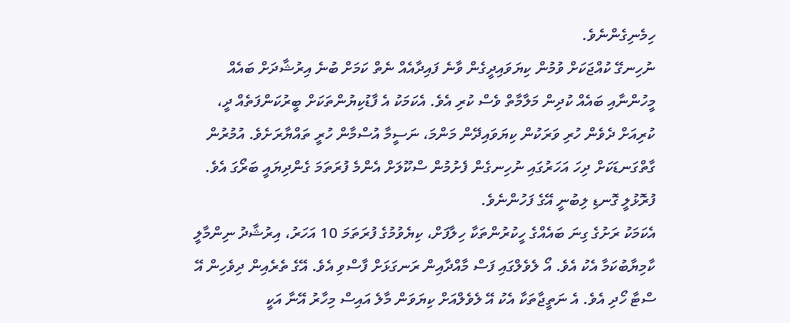ހިމެނިގެންނެވެ.
ނުހިނގޭ ކުއްޖަކަށް ވުމުން ކިޔަވައިދީގެން ވާނެ ފައިދާއެއް ނެތް ކަމަށް ބުނެ އިރުޝާދަށް ބައެއް މީހުންނާއި ބައެއް ކުދިން މަލާމާތް ވެސް ކުރި އެވެ. އެކަމަކު އެ ފާޑުކިޔުންތަކަށް ބީރުކަންފަތެއް ދީ، ކުރިއަށް ދެވެން ހުރި ވަރަކުން ކިޔަވައިދޭން މަންމަ، ނަސީމާ އުސްމާން ހުރީ ތައްޔާރަށެވެ. އުމުރުން ގާތްގަނޑަކަށް ދިހަ އަހަރުގައި ނުހިނގެން ފެށުމުން ސްކޫލަށް އެންމެ ފުރަތަމަ ގެންދިޔައީ ބަރޯގަ އެވެ. ފުރޮޅުލީ ގޮނޑި ލިބުނީ އޭގެ ފަހުންނެވެ.
އެކަމަކު ރަށުގެ ގިނަ ބައެއްގެ ހީކުރުންތަކާ ހިލާފަށް، ކިޔެވުމުގެ ފުރަތަމަ 10 އަހަރު، އިރުޝާދު ނިންމާލީ ކާމިޔާބުކަމާ އެކު އެވެ. އޯ ލެވެލްގައި ފަސް މާއްދާއިން ރަނގަޅަށް ފާސްވި އެވެ. އޭގެ ތެރެއިން ދިވެހިން އޭ ސްޓާ ހޯދި އެވެ. އެ ނަތީޖާތަކާ އެކު އޭ ލެވެލްއަށް ކިޔަވަން މާލެ އައިސް މިހާރު އޭނާ އަކީ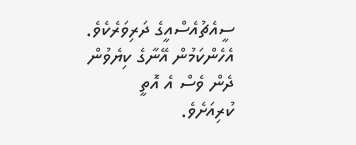ސީއެޗުއެސްއީގެ ދަރިވަރެކެވެ. އެހެންކަމުން އޭނާގެ ކިޔެވުން ދެން ވެސް އެ އޮތީ ކުރިއަށެވެ.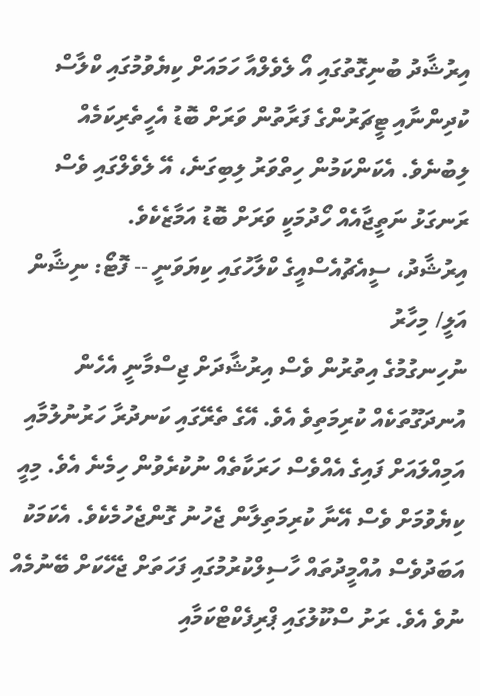އިރުޝާދު ބުނިގޮތުގައި އޯ ލެވެލްއާ ހަމައަށް ކިޔެވުމުގައި ކްލާސް ކުދިންނާއި ޓީޗަރުންގެ ފަރާތުން ވަރަށް ބޮޑު އެހީތެރިކަމެއް ލިބުނެވެ. އެކަންކަމުން ހިތްވަރު ލިބިގަނެ، އޭ ލެވެލްގައި ވެސް ރަނގަޅު ނަތީޖާއެއް ހޯދުމަކީ ވަރަށް ބޮޑު އަމާޒެކެވެ.
އިރުޝާދު، ސީއެޗުއެސްއީގެ ކްލާހުގައި ކިޔަވަނީ -- ފޮޓޯ: ނިޝާން އަލީ/ މިހާރު
ނުހިނގުމުގެ އިތުރުން ވެސް އިރުޝާދަށް ޖިސްމާނީ އެހެން އުނދަގޫތަކެއް ކުރިމަތިވެ އެވެ. އޭގެ ތެރޭގައި ކަނދުރާ ހަރުނުލުމާއި އަމިއްލައަށް ފައިގެ އެއްވެސް ހަރަކާތެއް ނުކުރެވުން ހިމެނެ އެވެ. މިއީ ކިޔެވުމަށް ވެސް އޭނާ ކުރިމަތިލާން ޖެހުނު ގޮންޖެހުމެކެވެ. އެކަމަކު އަބަދުވެސް އުއްމީދުތައް ހާސިލްކުރުމުގައި ފަހަތަށް ޖެހޭކަށް ބޭނުމެއް ނުވެ އެވެ. ރަށު ސްކޫލުގައި ޕްރިފެކްޓްކަމާއި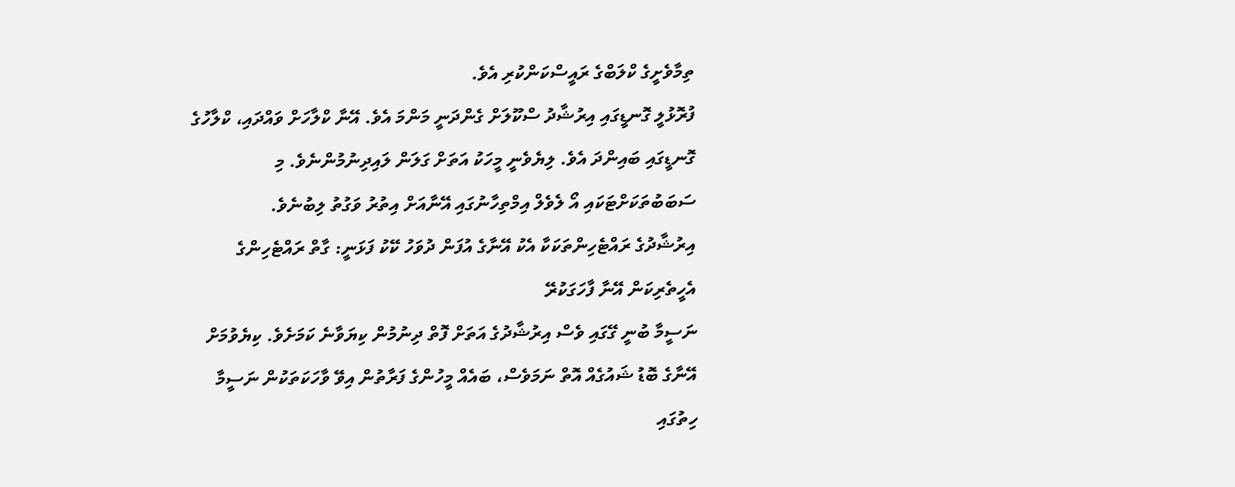ތިމާވެށީގެ ކްލަބްގެ ރައީސްކަންކުރި އެވެ.
ފުރޮޅުލީ ގޮނޑީގައި އިރުޝާދު ސްކޫލަށް ގެންދަނީ މަންމަ އެވެ. އޭނާ ކްލާހަށް ވައްދައި، ކްލާހުގެ ގޮނޑީގައި ބައިންދަ އެވެ. ލިޔެވެނީ މީހަކު އަތަށް ގަލަން ލައިދިނުމުންނެވެ. މި ސަބަބުތަކަށްޓަކައި އޯ ލެވެލް އިމްތިހާނުގައި އޭނާއަށް އިތުރު ވަގުތު ލިބުނެވެ.
އިރުޝާދުގެ ރައްޓެހިންތަކަކާ އެކު އޭނާގެ އުފަން ދުވަހު ކޭކު ފަޅަނީ: ގާތް ރައްޓެހިންގެ އެހީތެރިކަން އޭނާ ފާހަގަކުރޭ
ނަސީމާ ބުނީ ގޭގައި ވެސް އިރުޝާދުގެ އަތަށް ފޮތް ދިނުމުން ކިޔަވާނެ ކަމަށެވެ. ކިޔެވުމަށް އޭނާގެ ބޮޑު ޝައުގެއް އޮތް ނަމަވެސް، ބައެއް މީހުންގެ ފަރާތުން އިވޭ ވާހަކަތަކުން ނަސީމާ ހިތުގައި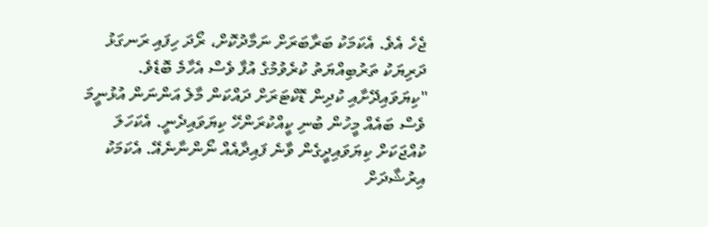ޖެހެ އެވެ. އެކަމަކު ބަރާބަރަށް ނަމާދުކޮށް، ރޯދަ ހިފައި ރަނގަޅު ދަރިޔަކު ތަރުބިއްޔަތު ކުރެވުމުގެ އުފާ ވެސް އެހާމެ ބޮޑެވެ.
"ކިޔަވައިދޭށާއި ކުދިން ޑޮކްޓަރަށް ދައްކަން މާލެ އަންނަން އުޅުނީމަ ވެސް ބައެއް މީހުން ބުނި ކީއްކުރަންހޭ ކިޔަވައިދެނީ. އެކަހަލަ ކުއްޖަކަށް ކިޔަވައިދީގެން ވާނެ ފައިދާއެއް ނޯންނާނެއޭ. އެކަމަކު އިރުޝާދަށް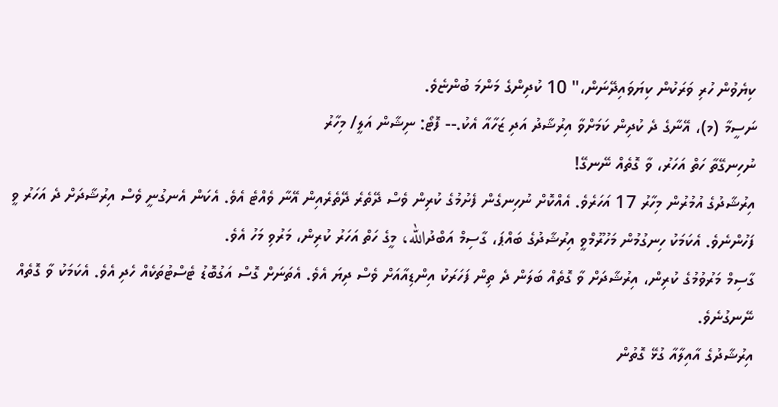ކިޔެވުން ހުރި ވަރަކުން ކިޔަވައިދޭނަން،" 10 ކުދިންގެ މަންމަ ބުންޏެވެ.
ނަސީމާ (މ)، އޭނާގެ ދެ ކުދިން ކަމަށްވާ އިރުޝާދު އަދި ޒަހާއާ އެކު.-- ފޮޓޯ: ނިޝާން އަލީ/ މިހާރު
ނުހިނގޭތާ ހަތް އަހަރު، ވާ ގޮތެއް ނޭނގޭ!
އިރުޝާދުގެ އުމުރުން މިހާރު 17 އަހަރެވެ. އެއްކޮށް ނުހިނގެން ފެށުމުގެ ކުރިން ވެސް ދޭތެރެ ދޭތެރެއިން އޭނާ ވެއްޓެ އެވެ. އެކަން އެނގުނީ ވެސް އިރުޝާދަށް ދެ އަހަރު ވީ ފަހުންނެވެ. އެކަމަކު ހިނގުމުން މަހުރޫމްވީ އިރުޝާދުގެ ބައްޕަ، ގާސިމް އަބްދުالله، މީގެ ހަތް އަހަރު ކުރިން، މަރުވި މަހު އެވެ.
ގާސިމް މަރުވުމުގެ ކުރިން، އިރުޝާދަށް ވާ ގޮތެއް ބަލަން ދެ ތިން ފަހަރަކު އިންޑިއާއަށް ވެސް ދިޔަ އެވެ. އެތަނަށް ގޮސް އަގުބޮޑު ޓެސްޓުތަކެއް ހެދި އެވެ. އެކަމަކު ވާ ގޮތެއް ނޭނގުނެވެ.
އިރުޝާދުގެ އާއިލާއާ ގުޅޭ ގޮތުން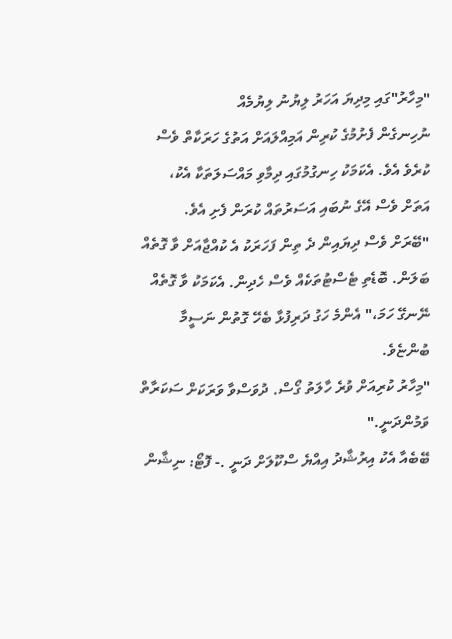"މިހާރު"ގައި މިދިޔަ އަހަރު ލިޔުނު ލިޔުމެއް
ނުހިނގެން ފެށުމުގެ ކުރިން އަމިއްލައަށް އަތުގެ ހަރަކާތް ވެސް ކުރެވެ އެވެ. އެކަމަކު ހިނގުމުގައި ދިމާވި މައްސަލަތަކާ އެކު، އަތަށް ވެސް އޭގެ ނުބައި އަސަރުތައް ކުރަން ފެށި އެވެ.
"ބޭރަށް ވެސް ދިޔައިން ދެ ތިން ފަހަރަކު އެ ކުއްޖާއަށް ވާ ގޮތެއް ބަލަން. ބޮޑެތި ޓެސްޓުތަކެއް ވެސް ހެދިން. އެކަމަކު ވާ ގޮތެއް ނޭނގޭ ހަމަ،" އެންމެ ހަގު ދަރިފުޅާ ބެހޭ ގޮތުން ނަސީމާ ބުންޏެވެ.
"މިހާރު ކުރިއަށް ވުރެ ހާލަތު ގޯސް. ދުވަސްވާ ވަރަކަށް ސަކަރާތް ވަމުންދަނީ."
ބޭބެއާ އެކު އިރުޝާދު އިއްޔެ ސްކޫލަށް ދަނީ .- ފޮޓޯ: ނިޝާން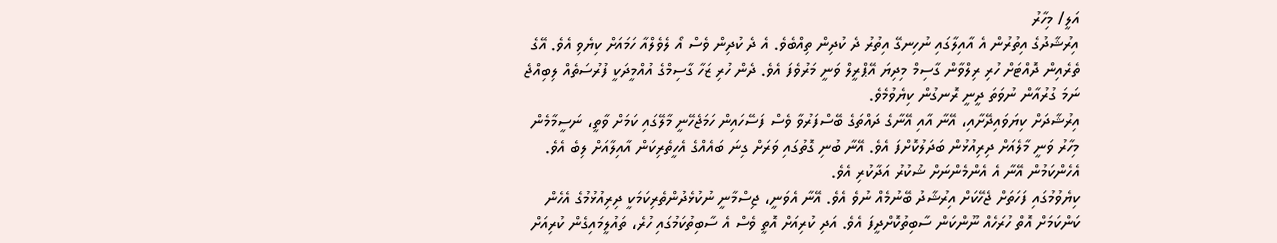އަލީ/ މިހާރު
އިރުޝާދުގެ އިތުރުން އެ އާއިލާގައި ނުހިނގޭ އިތުރު ދެ ކުދިން ތިއްބެވެ. އެ ދެ ކުދިން ވެސް އޯ ލެވެލްއާ ހަމައަށް ކިޔެވި އެވެ. އޭގެ ތެރެއިން ދޮއްޓަށް ހުރި ރިލްވާން ގާސިމް މިދިޔަ އޭޕްރީލް ވަނީ މަރުވެފަ އެވެ. ދެން ހުރި ޒަހާ ގާސިމްގެ އުއްމީދަކީ ފުރުސަތެއް ލިބިއްޖެ ނަމަ ގުރުއާން ނުވަތަ ދީނީ ރޮނގުން ކިޔެވުމެވެ.
އިރުޝާދަށް ކިޔަވައިދޭށާއި، އޭނާ އާއި އޭނާގެ ދައްތަގެ ބޭސްފަރުވާ ވެސް ފަސޭހައިން ހަމަޖެހޭނީ މާލޭގައި ކަމަށް ވާތީ، ނަސީމާމެން މިހާރު ވަނީ މާލެއަށް ދިރިއުޅުން ބަދަލުކޮށްފަ އެވެ. އޭނާ ބުނި ގޮތުގައި ވަރަށް ގިނަ ބައެއްގެ އެހީތެރިކަން އާއިލާއަށް ލިބެ އެވެ. އެހެންކަމުން އޭނާ އެ އެންމެންނަށް ޝުކުރު އަދާކުރި އެވެ.
ކިޔެވުމުގައި ފަހަތަށް ޖެހޭކަށް އިރުޝާދު ބޭނުމެއް ނުވެ އެވެ. އޭނާ އެވަނީ، ޖިސްމާނީ ނުކުޅެދުންތެރިކަމަކީ ދިރިއުޅުމުގެ އެހެން ކަންކަމަށް އޮތް ހުރަހެއް ނޫންކަން ސާބިތުކޮށްދީފަ އެވެ. އަދި ކުރިއަށް އޮތީ ވެސް އެ ސާބިތުކަމުގައި ހުރެ، ތައުލީމައިގެން ކުރިއަށް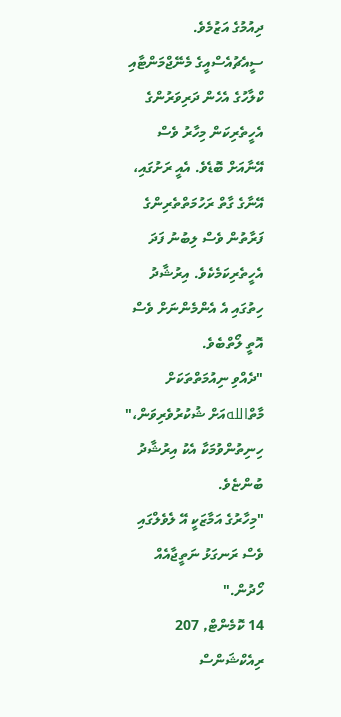ދިއުމުގެ އަޒުމެވެ.
ސީއެޗުއެސްއީގެ މެނޭޖްމަންޓާއި ކްލާހުގެ އެހެން ދަރިވަރުންގެ އެހީތެރިކަން މިހާރު ވެސް އޭނާއަށް ބޮޑެވެ. އެއީ ރަށުގައި، އޭނާގެ ގާތް ރަހުމަތްތެރިންގެ ފަރާތުން ވެސް ލިބުނު ފަދަ އެހީތެރިކަމެކެވެ. އިރުޝާދު ހިތުގައި އެ އެންމެންނަށް ވެސް އޮތީ ލޯތްބެވެ.
"ދެއްވި ނިއުމަތްތަކަށް މާތްاللهއަށް ޝުކުރުވެރިވަން،" ހިނިތުންވުމަކާ އެކު އިރުޝާދު ބުންޏެވެ.
"މިހާރުގެ އަމާޒަކީ އޭ ލެވެލްގައި ވެސް ރަނގަޅު ނަތީޖާއެއް ހޯދުން."
14 ކޮމެންޓް, 207 ރިއެކްޝަންސް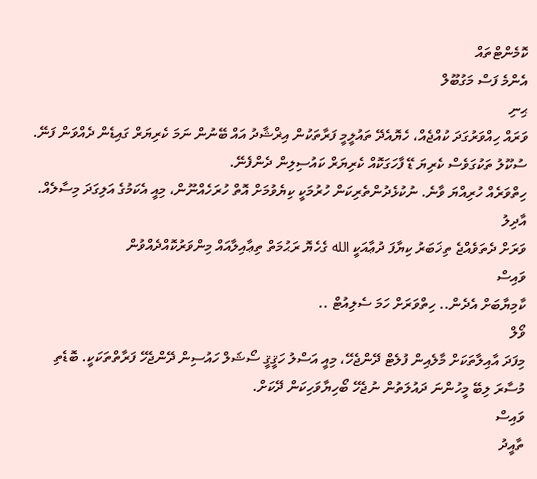ކޮމެންޓްތައް
އެންމެ ފަސް މަގުބޫލް
ޙިނި
ވަރައް ހިއްވަރުގަދަ ކުއްޖެއް، ހެޔޮއެދޭ ތައުލީމީ ފަރާތަކުން އިޜްޝާދު އައް ބޭނުން ނަމަ ކެރިޔަރް ގައިޑެން ދެއްވަން ފަނޭ. ސުކޫލު ތަކުގަވެސް ކެރިޔަ ޑޭ ފާހަގަކޮއް ކެރިޔަރް ކައުސިލިން ދެންފެނޭ.
ހިތްވަރެއް ހުރިއްޔަ ވާނެ. ނުކުޅެދުންތެރިކަން ހުރުމަކީ ކިޔެވުމަށް އޮތް ހުރަހެއްނޫން، މިއީ އެކަމުގެ އަލިގަދަ މިސާލެއް.
އާދިލު
ވަރަށް ދެތަވެއްޖެ ތިޚަބަރު ކިޔާފަ ދުޢާއަކީ الله ގެހެޔޮ ރަޙުމަތް ތިޢާއިލާއައް މިންވަރުކޮއްދެއްވުން
ވައިސް
ކާމިޔާބަށް އެދެން.. ހިތްވަރަށް ހަމަ ސެލިއުޓް ..
ވޯލް
މިފަދަ އާއިލާތަކަށް މާލެއިން ފުލެޓް ދޭންޖެހޭ، މިއީ އަސްލު ހަޤީޤީ ސޯޝަލް ހައުސިން ދޭންޖެހޭ ފަރާތްތަކަކީ. ބޮޑެތި މުސާރަ ލިބޭ މީހުންނަ ދައުލަތުން ނުޖެހޭ ބޯހިޔާވަހިކަން ދޭކަށް.
ވައިސް
ތާއީދު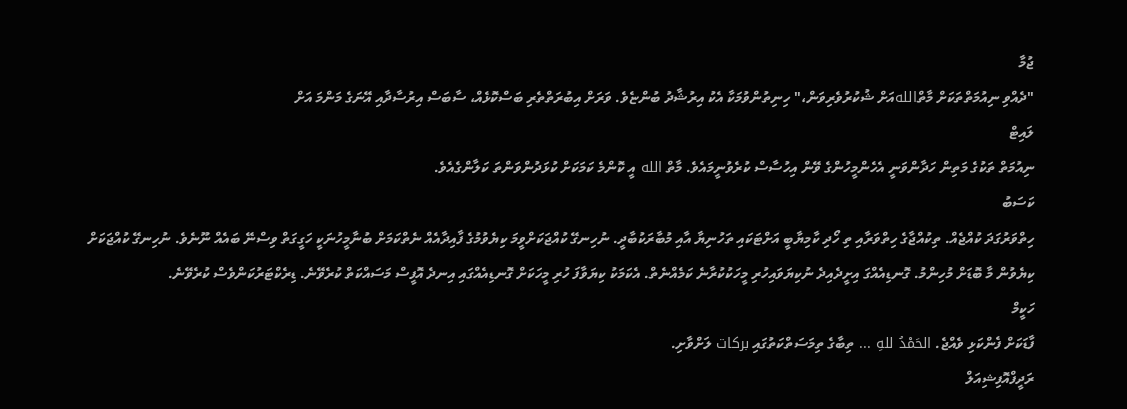ޖުމާ
"ދެއްވި ނިއުމަތްތަކަށް މާތްاللهއަށް ޝުކުރުވެރިވަން،" ހިނިތުންވުމަކާ އެކު އިރުޝާދު ބުންޏެވެ. ވަރަށް އިބުރަތްތެރި ބަސްކޮޅެއް، ސާބަސް އިރުސާދާއި އޭނަގެ މަންމަ އަށް
ލައިޓް
ނިއުމަތް ތަކުގެ މަތިން ހަދާންވަނީ އެހެންމީހުންގެ ވޭން އިހުސާސް ކުރެވުނީމައެވެ. މާތް الله އީ ކޮންމެ ކަމަކަށް ކުޅަދުންވަންތަ ކަލާންގެއެވެ.
ކަސަބު
ހިތްވަރުގަދަ ކުއްޖެއް. ތިކުއްޖާގެ ހިތްވަރާއި ތި ހޯދި ކާމިޔާބީ އަށްޓަކައި ތަހުނިޔާ އާއި މުބާރަކުބާދީ. ނުހިނގޭ ކުއްޖަކަށްވީމަ ކިޔެވުމުގެ ފާއިދާއެއް ނެތްކަމަށް ބުނާމީހުނަކީ ހަގީގަތް ވިސްނޭ ބައެއް ނޫނެވެ. ނުހިނގޭ ކުއްޖަކަށް ކިޔެވުން މާ ބޮޑަށް މުހިންމު. ގޮނޑިއެއްގަ އިށީދެއިދެ ނުކިޔަވައިހުރި މީހަކުކުރާނެ ކަމެއްނެތް. އެކަމަކު ކިޔަވާފަ ހުރި މީހަކަށް ގޮނޑިއެއްގައި އިނދެ އޮފީސް މަސައްކަތް ކުރެވޭނެ. ޑިރެކްޓަރުކަންވެސް ކުރެވޭނެ.
ހަކީމް
ފާޑަކަށް ފެންކަޅި ވެއްޖެ. الحَمْدُ للهِ ... ތިބާގެ ތިމަސަތްކަތުގައި بركات ލަށްވާށި.
ރަދީފްއޮފިޝިއަލް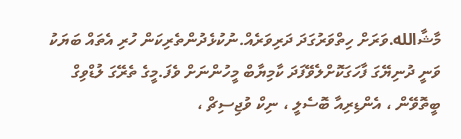މާޝާالله.ވަރަށް ހިތްވަރުގަދަ ދަރިވަރެއް.ނުކުޅެދުންތެރިކަން ހުރި އެތައް ބަޔަކު ވަނީ ދުނިޔޭގަ ފާހަގަކޮށްލެވޭފަދަ ކާމިޔާބް މީހުންނަށް ވެފަ.މީގެ ތެރޭގަ ލުޑްވިގް ބީތޮވޭން ، އެންޑިރިއާ ބޮސެލީ ، ނިކް ވުޖިސިޗް ،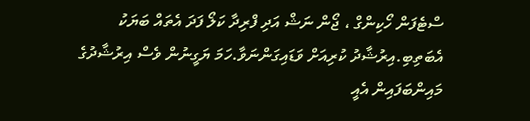ސްޓެފަން ހޯކިންގް ، ޖޯން ނަޝް އަދި ފްރިދާ ކަލޯ ފަދަ އެތައް ބަޔަކު އެބަތިބި.އިރުޝާދު ކުރިއަށް ވަޑައިގަންނަވާ.ހަމަ ޔަގީނުން ވެސް އިރުޝާދުގެ މައިންބަފައިން އެއީ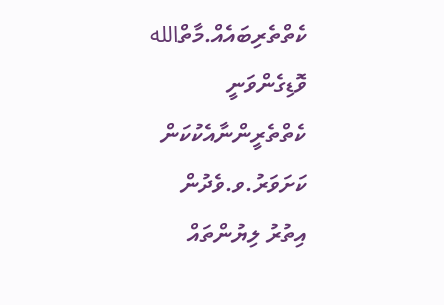ކެތްތެރިބައެއް.މާތްالله ވޮޑިގެންވަނީ ކެތްތެރީންނާއެކުކަން ކަށަވަރު.ވ.ވެދުން
އިތުރު ލިޔުންތައް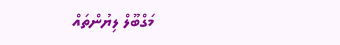މަގްބޫލް ލިޔުންތައް